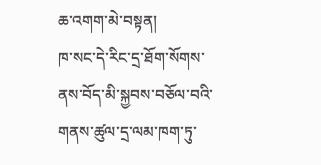ཆ་འགག་མེ་བསྟན།
ཁ་སང་དེ་རིང་དྲ་ཐོག་སོགས་ནས་བོད་མི་སྐྱབས་བཅོལ་བའི་གནས་ཚུལ་དྲ་ལམ་ཁག་ཏུ་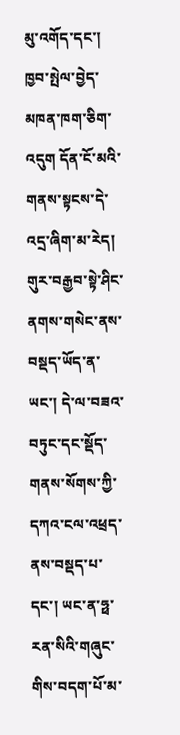མུ་འགོད་དང་། ཁྱབ་སྤེལ་བྱེད་མཁན་ཁག་ཅིག་འདུག དོན་ངོ་མའི་གནས་སྟངས་དེ་འདྲ་ཞིག་མ་རེད། གུར་བརྒྱབ་སྟེ་ཤིང་ནགས་གསེང་ནས་བསྡད་ཡོད་ན་ཡང་། དེ་ལ་བཟའ་བཏུང་དང་སྡོད་གནས་སོགས་ཀྱི་དཀའ་ངལ་འཕྲད་ནས་བསྡད་པ་དང་། ཡང་ན་ཧྥ་རན་སིའི་གཞུང་གིས་བདག་པོ་མ་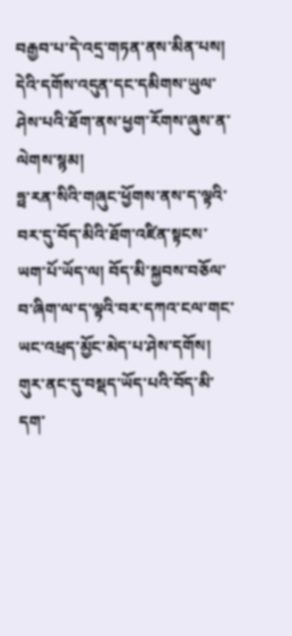བརྒྱབ་པ་དེ་འདྲ་གཏན་ནས་མིན་པས། དེའི་དགོས་འདུན་དང་དམིགས་ཡུལ་ཤེས་པའི་ཐོག་ནས་ཕྱག་རོགས་ཞུས་ན་ལེགས་སྙམ།
ཧྥ་རན་སིའི་གཞུང་ཕྱོགས་ནས་ད་ལྟའི་བར་དུ་བོད་མིའི་ཐོག་འཛིན་སྟངས་ཡག་པོ་ཡོད་ལ། བོད་མི་སྐྱབས་བཅོལ་བ་ཞིག་ལ་ད་ལྟའི་བར་དཀའ་ངལ་གང་ཡང་འཕྲད་མྱོང་མེད་པ་ཤེས་དགོས།
གུར་ནང་དུ་བསྡད་ཡོད་པའི་བོད་མི་དག་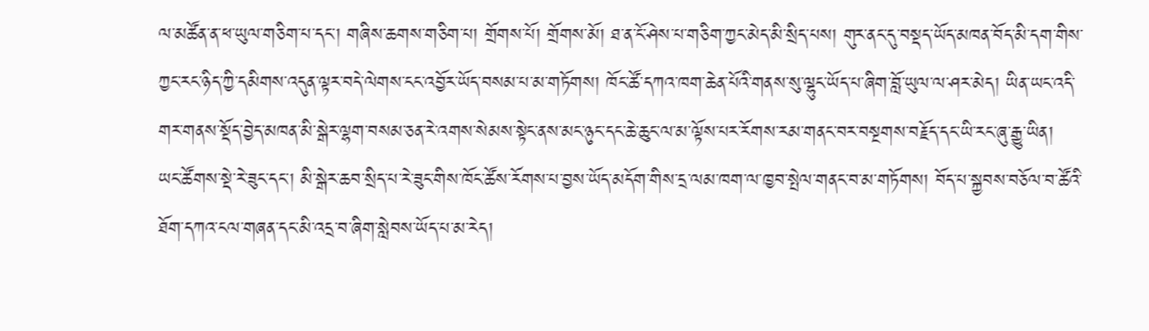ལ་མཚོན་ན་ཕ་ཡུལ་གཅིག་པ་དང་། གཞིས་ཆགས་གཅིག་པ། གྲོགས་པོ། གྲོགས་མོ། ཐ་ན་ངོ་ཤེས་པ་གཅིག་ཀྱང་མེད་མི་སྲིད་པས། གུར་ནང་དུ་བསྡད་ཡོད་མཁན་བོད་མི་དག་གིས་ཀྱང་རང་ཉིད་ཀྱི་དམིགས་འདུན་ལྟར་བདེ་ལེགས་ངང་འབྱོར་ཡོད་བསམ་པ་མ་གཏོགས། ཁོང་ཚོ་དཀའ་ཁག་ཆེན་པོའི་གནས་སུ་ལྷུང་ཡོད་པ་ཞིག་བློ་ཡུལ་ལ་ཤར་མེད། ཡིན་ཡང་འདི་གར་གནས་སྡོད་བྱེད་མཁན་མི་སྒེར་ལྷག་བསམ་ཅན་རེ་འགས་སེམས་སྟེང་ནས་མང་ཉུང་དང་ཆེ་ཆུང་ལ་མ་ལྟོས་པར་རོགས་རམ་གནང་བར་བསྔགས་བརྗོད་དང་ཡི་རང་ཞུ་རྒྱུ་ཡིན།
ཡང་ཚོགས་སྡེ་རེ་ཟུང་དང་། མི་སྒེར་ཆབ་སྲིད་པ་རེ་ཟུང་གིས་ཁོང་ཚོས་རོགས་པ་བྱས་ཡོད་མདོག་གིས་དྲ་ལམ་ཁག་ལ་ཁྱབ་སྤེལ་གནང་བ་མ་གཏོགས། བོད་པ་སྐྱབས་བཅོལ་བ་ཚོའི་ཐོག་དཀའ་ངལ་གཞན་དང་མི་འདྲ་བ་ཞིག་སླེབས་ཡོད་པ་མ་རེད།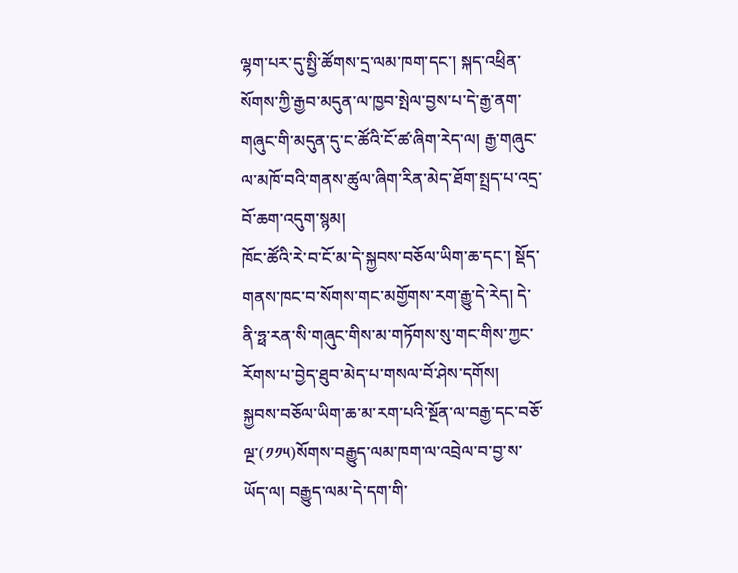ལྷག་པར་དུ་སྤྱི་ཚོགས་དྲ་ལམ་ཁག་དང་། སྐད་འཕྲིན་སོགས་ཀྱི་རྒྱབ་མདུན་ལ་ཁྱབ་སྤེལ་བྱས་པ་དེ་རྒྱ་ནག་གཞུང་གི་མདུན་དུ་ང་ཚོའི་ངོ་ཚ་ཞིག་རེད་ལ། རྒྱ་གཞུང་ལ་མཁོ་བའི་གནས་ཚུལ་ཞིག་རིན་མེད་ཐོག་སྤྲད་པ་འདྲ་བོ་ཆག་འདུག་སྙམ།
ཁོང་ཚོའི་རེ་བ་ངོ་མ་དེ་སྐྱབས་བཅོལ་ཡིག་ཆ་དང་། སྡོད་གནས་ཁང་བ་སོགས་གང་མགྱོགས་རག་རྒྱུ་དེ་རེད། དེ་ནི་ཧྥ་རན་སི་གཞུང་གིས་མ་གཏོགས་སུ་གང་གིས་ཀྱང་རོགས་པ་བྱེད་ཐུབ་མེད་པ་གསལ་བོ་ཤེས་དགོས།
སྐྱབས་བཅོལ་ཡིག་ཆ་མ་རག་པའི་སྔོན་ལ་བརྒྱ་དང་བཅོ་ལྔ་(༡༡༥)སོགས་བརྒྱུད་ལམ་ཁག་ལ་འབྲེལ་བ་བྱ་ས་ཡོད་ལ། བརྒྱུད་ལམ་དེ་དག་གི་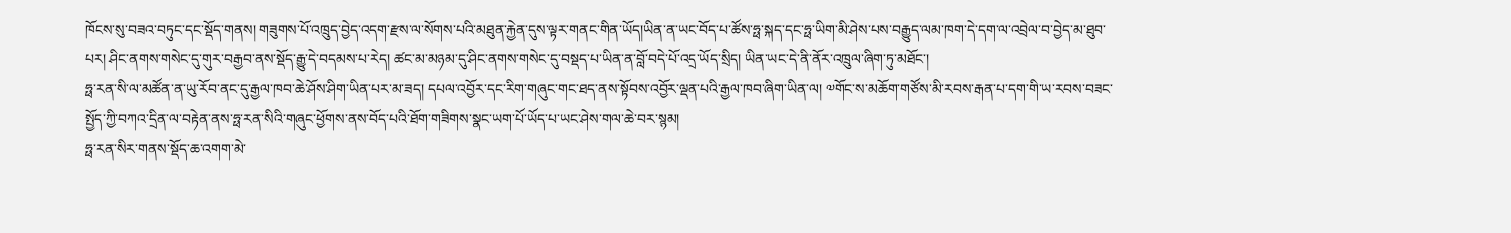ཁོངས་སུ་བཟའ་བཏུང་དང་སྡོད་གནས། གཟུགས་པོ་འཁྲུད་བྱེད་འདག་རྫས་ལ་སོགས་པའི་མཐུན་རྐྱེན་དུས་ལྟར་གནང་གིན་ཡོད།ཡིན་ན་ཡང་བོད་པ་ཚོས་ཧྥ་སྐད་དང་ཧྥ་ཡིག་མི་ཤེས་པས་བརྒྱུད་ལམ་ཁག་དེ་དག་ལ་འབྲེལ་བ་བྱེད་མ་ཐུབ་པར། ཤིང་ནགས་གསེང་དུ་གུར་བརྒྱབ་ནས་སྡོད་རྒྱུ་དེ་བདམས་པ་རེད། ཚང་མ་མཉམ་དུ་ཤིང་ནགས་གསེང་དུ་བསྡད་པ་ཡིན་ན་བློ་བདེ་པོ་འདྲ་ཡོད་སྲིད། ཡིན་ཡང་དེ་ནི་ནོར་འཁྲུལ་ཞིག་ཏུ་མཐོང་།
ཧྥ་རན་སི་ལ་མཚོན་ན་ཡུ་རོབ་ནང་དུ་རྒྱལ་ཁབ་ཆེ་ཤོས་ཤིག་ཡིན་པར་མ་ཟད། དཔལ་འབྱོར་དང་རིག་གཞུང་གང་ཐད་ནས་སྟོབས་འབྱོར་ལྡན་པའི་རྒྱལ་ཁབ་ཞིག་ཡིན་ལ། ༧གོང་ས་མཆོག་གཙོས་མི་རབས་རྒན་པ་དག་གི་ཡ་རབས་བཟང་སྤྱོད་ཀྱི་བཀའ་དྲིན་ལ་བརྟེན་ནས་ཧྥ་རན་སིའི་གཞུང་ཕྱོགས་ནས་བོད་པའི་ཐོག་གཟིགས་སྣང་ཡག་པོ་ཡོད་པ་ཡང་ཤེས་གལ་ཆེ་བར་སྙམ།
ཧྥ་རན་སིར་གནས་སྡོད་ཆ་འགག་མེ་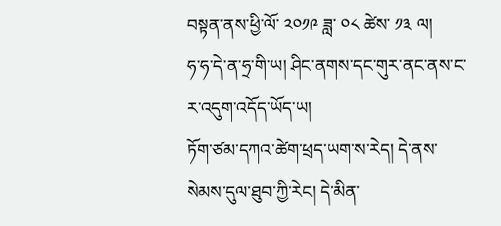བསྟན་ནས་ཕྱི་ལོ་ ༢༠༡༩ ཟླ་ ༠༨ ཚེས་ ༡༣ ལ།
ཧ་ཧ་དེ་ན་ཧྲ་གི་ཡ། ཤིང་ནགས་དང་གུར་ནང་ནས་ང་ར་འདུག་འདོད་ཡོད་ཡ།
ཏོག་ཙམ་དཀའ་ཚེག་ཕྲད་ཡག་ས་རེད། དེ་ནས་སེམས་དུལ་ཐུབ་ཀྱི་རེང། དེ་མིན་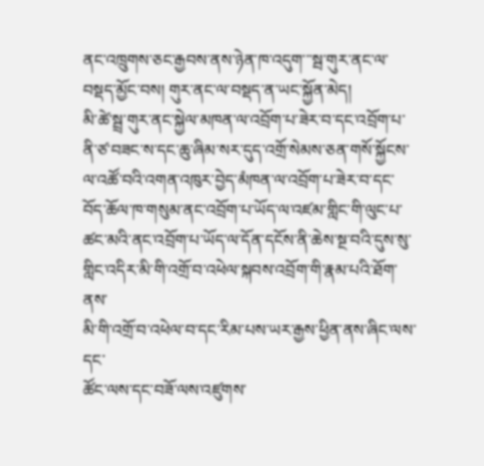ནང་འཁྲུགས་ཅང་རྒྱབས་ནས་ཉེན་ཁ་འདུག་་་སྦ་གུར་ནང་ལ་བསྡད་མྱོང་བས། གུར་ནང་ལ་བསྡད་ན་ཡང་སྐྱོན་མེད།
མི་ཚེ་སྦྲ་གུར་ནང་སྐྱེལ་མཁན་ལ་འབྲོག་པ་ཟེར་བ་དང་འབྲོག་པ་
ནི་ཙ་བཟང་ས་དང་ཆུ་ཞིམ་སར་དུད་འགྲོ་སེམས་ཅན་གསོ་སྐྱོངས་
ལ་འཚོ་བའི་འགན་འཁུར་བྱེད་མཾཁན་ལ་འབྲོག་པ་ཟེར་བ་དང་
བོད་ཆོལ་ཁ་གསུམ་ནང་འབྲོག་པ་ཡོད་ལ་འཛམ་གླིང་གི་ལུང་པ་
ཚང་མའི་ནང་འབྲོག་པ་ཡོད་ལ་དོན་དངོས་ནི་ཆེས་སྔ་བའི་དུས་སུ་
གླིང་འདིར་མི་གི་འགྲོ་བ་འཕེལ་སྐབས་འབྲོག་གི་རྣམ་པའི་ཐོག་ནས་
མི་གི་འགྲོ་བ་འཕེལ་བ་དང་རིམ་པས་ཡར་རྒྱས་ཕྱིན་ནས་ཞིང་ལས་དང་
ཚོང་ལས་དང་བཟོ་ལས་འཛུགས་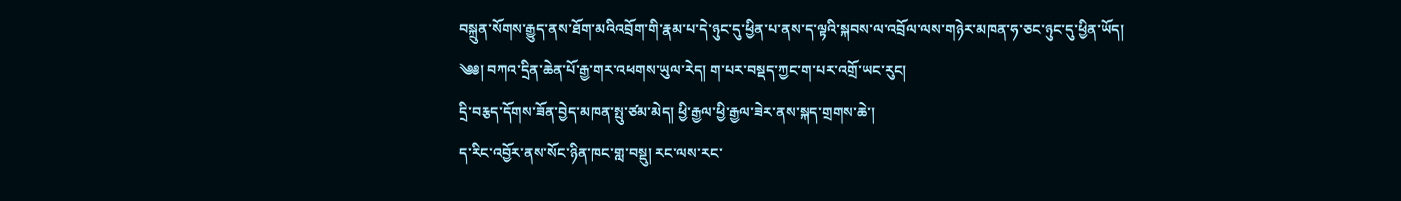བསྐྲུན་སོགས་རྒྱུད་ནས་ཐོག་མའིའབྲོག་གི་རྣམ་པ་དེ་ཉུང་དུ་ཕྱིན་པ་ནས་ད་ལྟའི་སྐབས་ལ་འབྲོལ་ལས་གཉེར་མཁན་ཧ་ཅང་ཉུང་དུ་ཕྱིན་ཡོད།
༄༅། བཀའ་དྲིན་ཆེན་པོ་རྒྱ་གར་འཕགས་ཡུལ་རེད། ག་པར་བསྡད་ཀྱང་ག་པར་འགྲོ་ཡང་རུང།
དྲི་བརྕད་དོགས་ཟོན་བྱེད་མཁན་སྤུ་ཙམ་མེད། ཕྱི་རྒྱལ་ཕྱི་རྒྱལ་ཟེར་ནས་སྐད་གྲགས་ཆེ་།
ད་རིང་འབྱོར་ནས་སོང་ཉིན་ཁང་གླ་བསྡུ། རང་ལས་རང་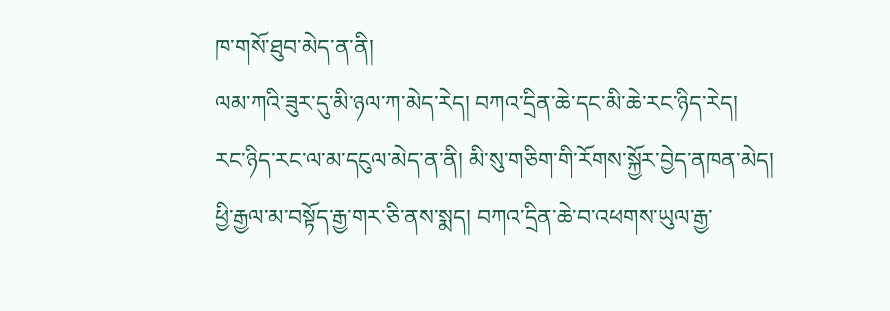ཁ་གསོ་ཐུབ་མེད་ན་ནི།
ལམ་ཀའི་ཟུར་དུ་མི་ཉལ་ཀ་མེད་རེད། བཀའ་དྲིན་ཆེ་དང་མི་ཆེ་རང་ཉིད་རེད།
རང་ཉིད་རང་ལ་མ་དངུལ་མེད་ན་ནི། མི་སུ་གཅིག་གི་རོགས་སྐྱོར་བྱེད་ནཁན་མེད།
ཕྱི་རྒྱལ་མ་བསྟོད་རྒྱ་གར་ཅི་ནས་སྨད། བཀའ་དྲིན་ཆེ་བ་འཕགས་ཡུལ་རྒྱ་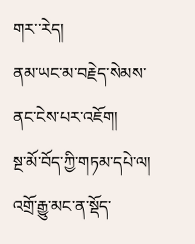གར་་རེད།
ནམ་ཡང་མ་བརྗེད་སེམས་ནང་ངེས་པར་འཇོག།
སྔ་མོ་བོད་ཀྱི་གཏམ་དཔེ་ལ།
འགྲོ་རྒྱུ་མང་ན་སྡོད་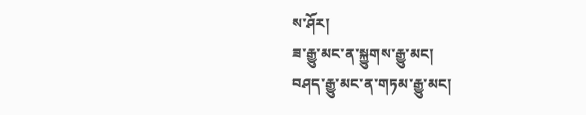ས་ཤོར།
ཟ་རྒྱུ་མང་ན་སྐྱུགས་རྒྱུ་མང།
བཤད་རྒྱུ་མང་ན་གཏམ་རྒྱུ་མང།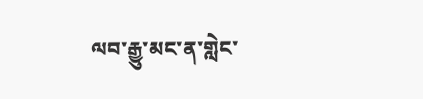ལབ་རྒྱུ་མང་ན་གླེང་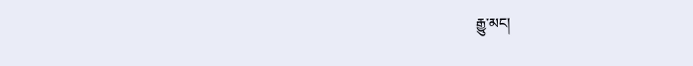རྒྱུ་མང།